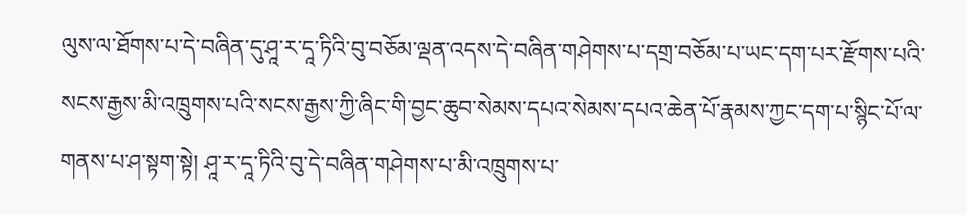ལུས་ལ་ཐོགས་པ་དེ་བཞིན་དུ་ཤཱ་ར་དཱ་ཏིའི་བུ་བཅོམ་ལྡན་འདས་དེ་བཞིན་གཤེགས་པ་དགྲ་བཅོམ་པ་ཡང་དག་པར་རྫོགས་པའི་སངས་རྒྱས་མི་འཁྲུགས་པའི་སངས་རྒྱས་ཀྱི་ཞིང་གི་བྱང་ཆུབ་སེམས་དཔའ་སེམས་དཔའ་ཆེན་པོ་རྣམས་ཀྱང་དག་པ་སྙིང་པོ་ལ་གནས་པ་ཤ་སྟག་སྟེ། ཤཱ་ར་དཱ་ཏིའི་བུ་དེ་བཞིན་གཤེགས་པ་མི་འཁྲུགས་པ་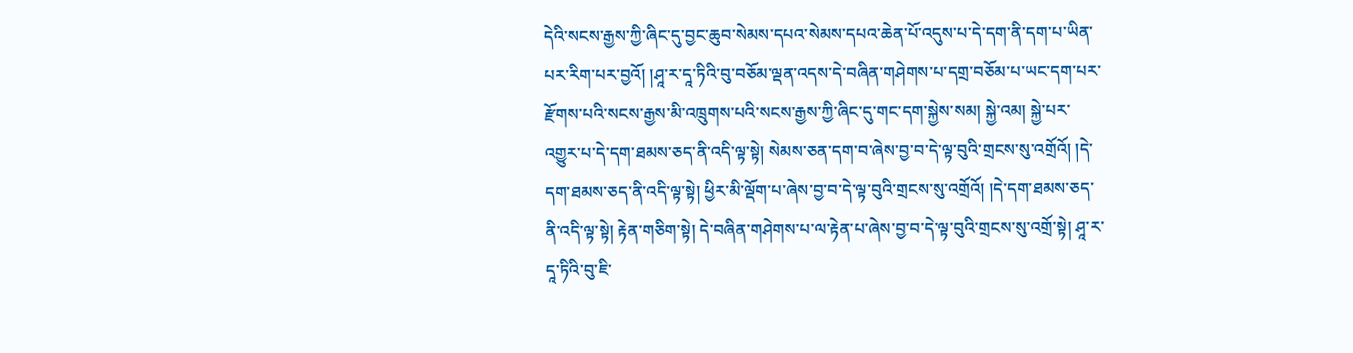དེའི་སངས་རྒྱས་ཀྱི་ཞིང་དུ་བྱང་ཆུབ་སེམས་དཔའ་སེམས་དཔའ་ཆེན་པོ་འདུས་པ་དེ་དག་ནི་དག་པ་ཡིན་པར་རིག་པར་བྱའོ། །ཤཱ་ར་དཱ་ཏིའི་བུ་བཅོམ་ལྡན་འདས་དེ་བཞིན་གཤེགས་པ་དགྲ་བཅོམ་པ་ཡང་དག་པར་རྫོགས་པའི་སངས་རྒྱས་མི་འཁྲུགས་པའི་སངས་རྒྱས་ཀྱི་ཞིང་དུ་གང་དག་སྐྱེས་སམ། སྐྱེ་འམ། སྐྱེ་པར་འགྱུར་པ་དེ་དག་ཐམས་ཅད་ནི་འདི་ལྟ་སྟེ། སེམས་ཅན་དག་བ་ཞེས་བྱ་བ་དེ་ལྟ་བུའི་གྲངས་སུ་འགྲོའོ། །དེ་དག་ཐམས་ཅད་ནི་འདི་ལྟ་སྟེ། ཕྱིར་མི་ལྡོག་པ་ཞེས་བྱ་བ་དེ་ལྟ་བུའི་གྲངས་སུ་འགྲོའོ། །དེ་དག་ཐམས་ཅད་ནི་འདི་ལྟ་སྟེ། རྟེན་གཅིག་སྟེ། དེ་བཞིན་གཤེགས་པ་ལ་རྟེན་པ་ཞེས་བྱ་བ་དེ་ལྟ་བུའི་གྲངས་སུ་འགྲོ་སྟེ། ཤཱ་ར་དཱ་ཏིའི་བུ་ཇི་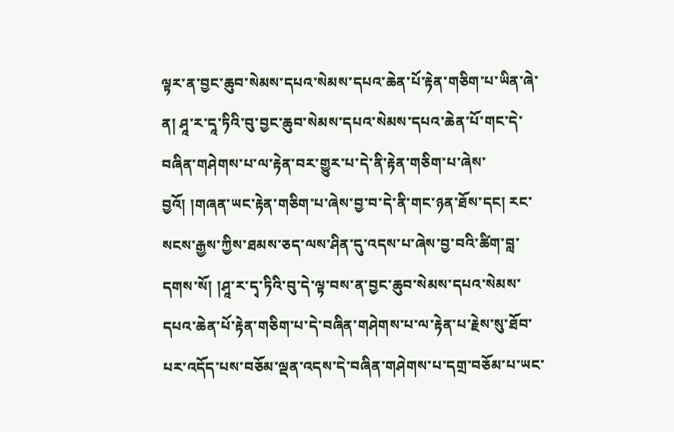ལྟར་ན་བྱང་ཆུབ་སེམས་དཔའ་སེམས་དཔའ་ཆེན་པོ་རྟེན་གཅིག་པ་ཡིན་ཞེ་ན། ཤཱ་ར་དཱ་ཏིའི་བུ་བྱང་ཆུབ་སེམས་དཔའ་སེམས་དཔའ་ཆེན་པོ་གང་དེ་བཞིན་གཤེགས་པ་ལ་རྟེན་བར་གྱུར་པ་དེ་ནི་རྟེན་གཅིག་པ་ཞེས་བྱའོ། །གཞན་ཡང་རྟེན་གཅིག་པ་ཞེས་བྱ་བ་དེ་ནི་གང་ཉན་ཐོས་དང། རང་སངས་རྒྱས་ཀྱིས་ཐམས་ཅད་ལས་ཤིན་དུ་འདས་པ་ཞེས་བྱ་བའི་ཚིག་བླ་དགས་སོ། །ཤཱ་ར་དྭ་ཏིའི་བུ་དེ་ལྟ་བས་ན་བྱང་ཆུབ་སེམས་དཔའ་སེམས་དཔའ་ཆེན་པོ་རྟེན་གཅིག་པ་དེ་བཞིན་གཤེགས་པ་ལ་རྟེན་པ་རྗེས་སུ་ཐོབ་པར་འདོད་པས་བཅོམ་ལྡན་འདས་དེ་བཞིན་གཤེགས་པ་དགྲ་བཅོམ་པ་ཡང་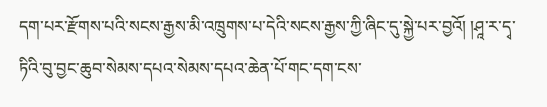དག་པར་རྫོགས་པའི་སངས་རྒྱས་མི་འཁྲུགས་པ་དེའི་སངས་རྒྱས་ཀྱི་ཞིང་དུ་སྐྱེ་པར་བྱའོ། །ཤཱ་ར་དྭ་ཏིའི་བུ་བྱང་ཆུབ་སེམས་དཔའ་སེམས་དཔའ་ཆེན་པོ་གང་དག་ངས་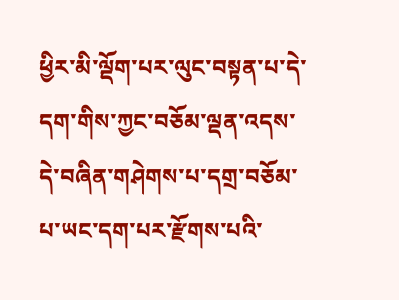ཕྱིར་མི་ལྡོག་པར་ལུང་བསྟན་པ་དེ་དག་གིས་ཀྱང་བཅོམ་ལྡན་འདས་དེ་བཞིན་གཤེགས་པ་དགྲ་བཅོམ་པ་ཡང་དག་པར་རྫོགས་པའི་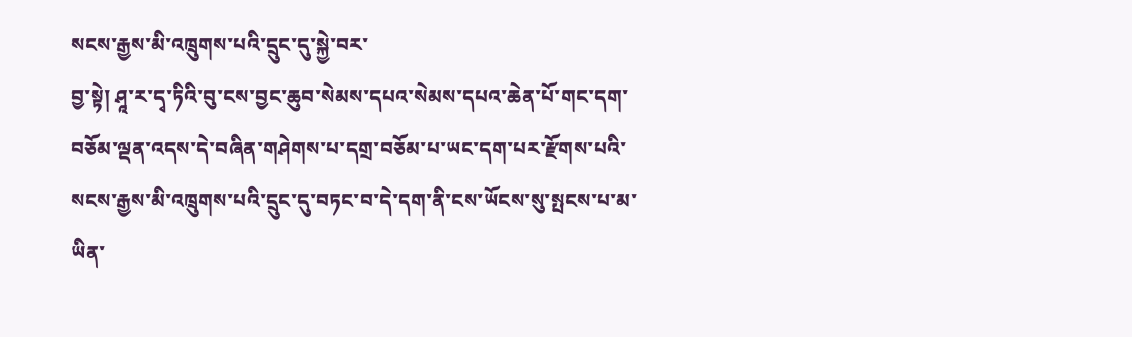སངས་རྒྱས་མི་འཁྲུགས་པའི་དྲུང་དུ་སྐྱེ་བར་
བྱ་སྟེ། ཤཱ་ར་དྭ་ཏིའི་བུ་ངས་བྱང་ཆུབ་སེམས་དཔའ་སེམས་དཔའ་ཆེན་པོ་གང་དག་བཅོམ་ལྡན་འདས་དེ་བཞིན་གཤེགས་པ་དགྲ་བཅོམ་པ་ཡང་དག་པར་རྫོགས་པའི་སངས་རྒྱས་མི་འཁྲུགས་པའི་དྲུང་དུ་བཏང་བ་དེ་དག་ནི་ངས་ཡོངས་སུ་སྤངས་པ་མ་ཡིན་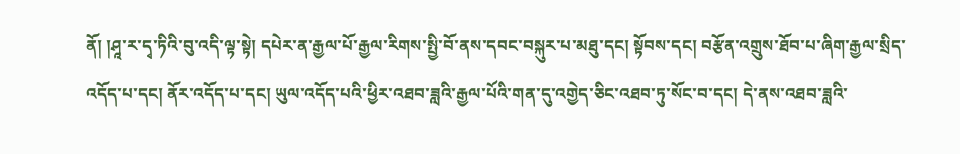ནོ། །ཤཱ་ར་དྭ་ཏིའི་བུ་འདི་ལྟ་སྟེ། དཔེར་ན་རྒྱལ་པོ་རྒྱལ་རིགས་སྤྱི་བོ་ནས་དབང་བསྐུར་པ་མཐུ་དང། སྟོབས་དང། བརྩོན་འགྲུས་ཐོབ་པ་ཞིག་རྒྱལ་སྲིད་འདོད་པ་དང། ནོར་འདོད་པ་དང། ཡུལ་འདོད་པའི་ཕྱིར་འཐབ་ཟླའི་རྒྱལ་པོའི་གན་དུ་འགྱེད་ཅིང་འཐབ་ཏུ་སོང་བ་དང། དེ་ནས་འཐབ་ཟླའི་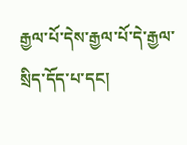རྒྱལ་པོ་དེས་རྒྱལ་པོ་དེ་རྒྱལ་སྲིད་དོད་པ་དང།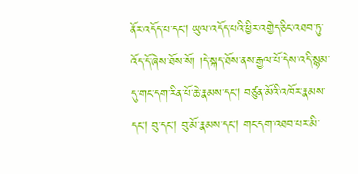ནོར་འདོད་པ་དང། ཡུལ་འདོད་པའི་ཕྱིར་འགྱེད་ཅིང་འཐབ་ཏུ་འོད་དོ་ཞེས་ཐོས་སོ། །དེ་སྐད་ཐོས་ནས་རྒྱལ་པོ་དེས་འདི་སྙམ་དུ་གང་དག་རིན་པོ་ཆེ་རྣམས་དང། བཙུན་མོའི་འཁོར་རྣམས་དང། བུ་དང། བུ་མོ་རྣམས་དང། གང་དག་འཐབ་པར་མི་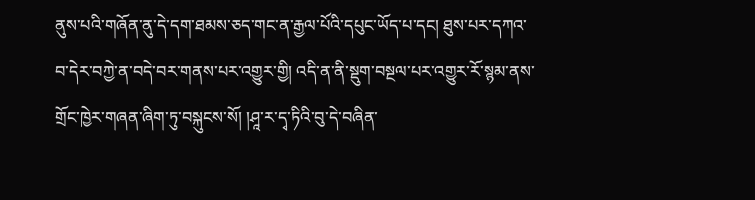ནུས་པའི་གཞོན་ནུ་དེ་དག་ཐམས་ཅད་གང་ན་རྒྱལ་པོའི་དཔུང་ཡོད་པ་དང། ཐུས་པར་དཀའ་བ་དེར་བཀྱེ་ན་བདེ་བར་གནས་པར་འགྱུར་གྱི། འདི་ན་ནི་སྡུག་བསྔལ་པར་འགྱུར་རོ་སྙམ་ནས་གྲོང་ཁྱེར་གཞན་ཞིག་ཏུ་བསྐུངས་སོ། །ཤཱ་ར་དྭ་ཏིའི་བུ་དེ་བཞིན་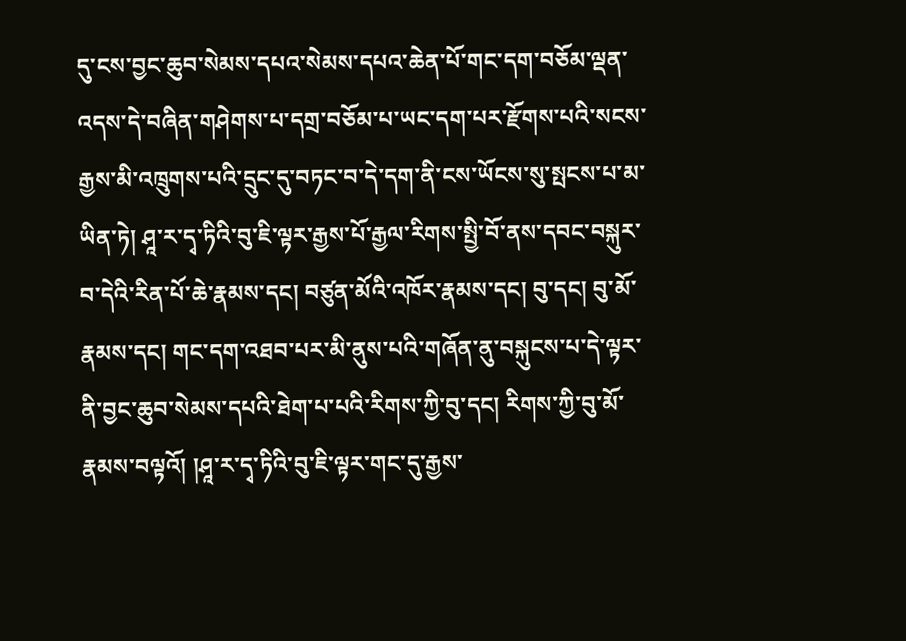དུ་ངས་བྱང་ཆུབ་སེམས་དཔའ་སེམས་དཔའ་ཆེན་པོ་གང་དག་བཅོམ་ལྡན་འདས་དེ་བཞིན་གཤེགས་པ་དགྲ་བཅོམ་པ་ཡང་དག་པར་རྫོགས་པའི་སངས་རྒྱས་མི་འཁྲུགས་པའི་དྲུང་དུ་བཏང་བ་དེ་དག་ནི་ངས་ཡོངས་སུ་སྤངས་པ་མ་ཡིན་ཏེ། ཤཱ་ར་དྭ་ཏིའི་བུ་ཇི་ལྟར་རྒྱས་པོ་རྒྱལ་རིགས་སྤྱི་བོ་ནས་དབང་བསྐུར་བ་དེའི་རིན་པོ་ཆེ་རྣམས་དང། བཙུན་མོའི་འཁོར་རྣམས་དང། བུ་དང། བུ་མོ་རྣམས་དང། གང་དག་འཐབ་པར་མི་ནུས་པའི་གཞོན་ནུ་བསྐུངས་པ་དེ་ལྟར་ནི་བྱང་ཆུབ་སེམས་དཔའི་ཐེག་པ་པའི་རིགས་ཀྱི་བུ་དང། རིགས་ཀྱི་བུ་མོ་རྣམས་བལྟའོ། །ཤཱ་ར་དྭ་ཏིའི་བུ་ཇི་ལྟར་གང་དུ་རྒྱས་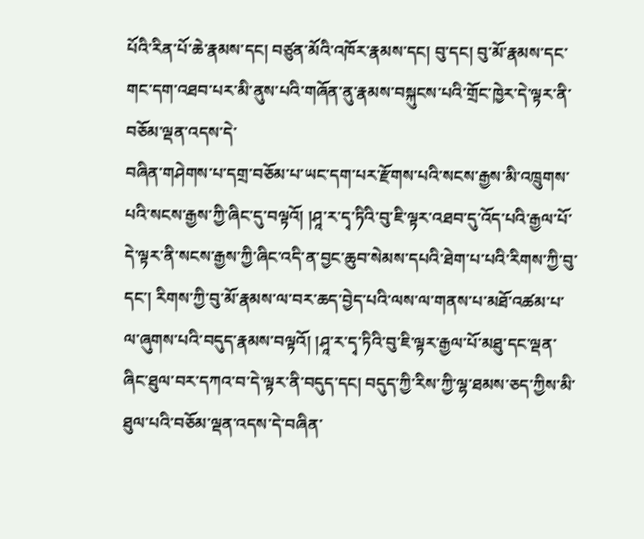པོའི་རིན་པོ་ཆེ་རྣམས་དང། བཙུན་མོའི་འཁོར་རྣམས་དང། བུ་དང། བུ་མོ་རྣམས་དང་གང་དག་འཐབ་པར་མི་ནུས་པའི་གཞོན་ནུ་རྣམས་བསྐུངས་པའི་གྲོང་ཁྱེར་དེ་ལྟར་ནི་བཅོམ་ལྡན་འདས་དེ་
བཞིན་གཤེགས་པ་དགྲ་བཅོམ་པ་ཡང་དག་པར་རྫོགས་པའི་སངས་རྒྱས་མི་འཁྲུགས་པའི་སངས་རྒྱས་ཀྱི་ཞིང་དུ་བལྟའོ། །ཤཱ་ར་དྭ་ཏིའི་བུ་ཇི་ལྟར་འཐབ་དུ་འོད་པའི་རྒྱལ་པོ་དེ་ལྟར་ནི་སངས་རྒྱས་ཀྱི་ཞིང་འདི་ན་བྱང་ཆུབ་སེམས་དཔའི་ཐེག་པ་པའི་རིགས་ཀྱི་བུ་དང་། རིགས་ཀྱི་བུ་མོ་རྣམས་ལ་བར་ཆད་བྱེད་པའི་ལས་ལ་གནས་པ་མཐོ་འཚམ་པ་ལ་ཞུགས་པའི་བདུད་རྣམས་བལྟའོ། །ཤཱ་ར་དྭ་ཏིའི་བུ་ཇི་ལྟར་རྒྱལ་པོ་མཐུ་དང་ལྡན་ཞིང་ཐུལ་བར་དཀའ་བ་དེ་ལྟར་ནི་བདུད་དང། བདུད་ཀྱི་རིས་ཀྱི་ལྷ་ཐམས་ཅད་ཀྱིས་མི་ཐུལ་པའི་བཅོམ་ལྡན་འདས་དེ་བཞིན་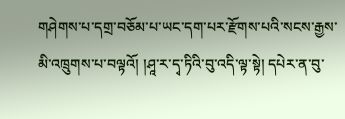གཤེགས་པ་དགྲ་བཅོམ་པ་ཡང་དག་པར་རྫོགས་པའི་སངས་རྒྱས་མི་འཁྲུགས་པ་བལྟའོ། །ཤཱ་ར་དྭ་ཏིའི་བུ་འདི་ལྟ་སྟེ། དཔེར་ན་བུ་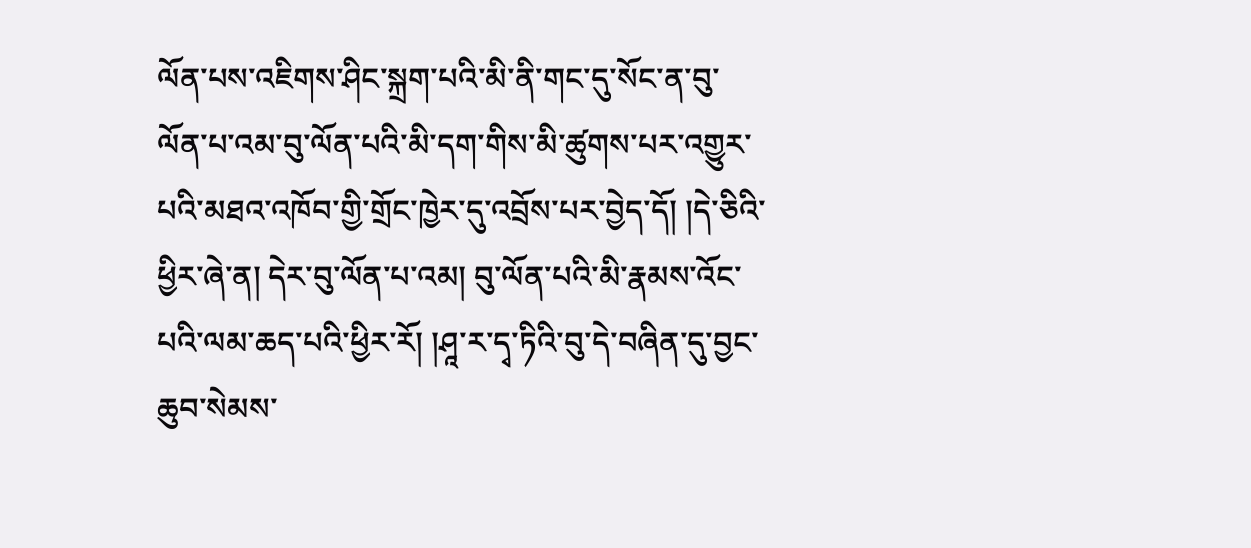ལོན་པས་འཇིགས་ཤིང་སྐྲག་པའི་མི་ནི་གང་དུ་སོང་ན་བུ་ལོན་པ་འམ་བུ་ལོན་པའི་མི་དག་གིས་མི་ཚུགས་པར་འགྱུར་པའི་མཐའ་འཁོབ་གྱི་གྲོང་ཁྱེར་དུ་འབྲོས་པར་བྱེད་དོ། །དེ་ཅིའི་ཕྱིར་ཞེ་ན། དེར་བུ་ལོན་པ་འམ། བུ་ལོན་པའི་མི་རྣམས་འོང་པའི་ལམ་ཆད་པའི་ཕྱིར་རོ། །ཤཱ་ར་དྭ་ཏིའི་བུ་དེ་བཞིན་དུ་བྱང་ཆུབ་སེམས་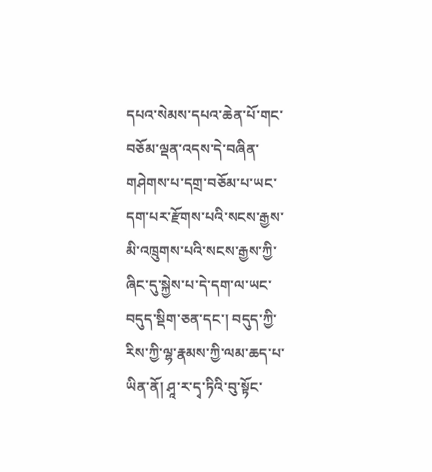དཔའ་སེམས་དཔའ་ཆེན་པོ་གང་བཅོམ་ལྡན་འདས་དེ་བཞིན་གཤེགས་པ་དགྲ་བཅོམ་པ་ཡང་དག་པར་རྫོགས་པའི་སངས་རྒྱས་མི་འཁྲུགས་པའི་སངས་རྒྱས་ཀྱི་ཞིང་དུ་སྐྱེས་པ་དེ་དག་ལ་ཡང་བདུད་སྡིག་ཅན་དང་། བདུད་ཀྱི་རིས་ཀྱི་ལྷ་རྣམས་ཀྱི་ལམ་ཆད་པ་ཡིན་ནོ། ཤཱ་ར་དྭ་ཏིའི་བུ་སྟོང་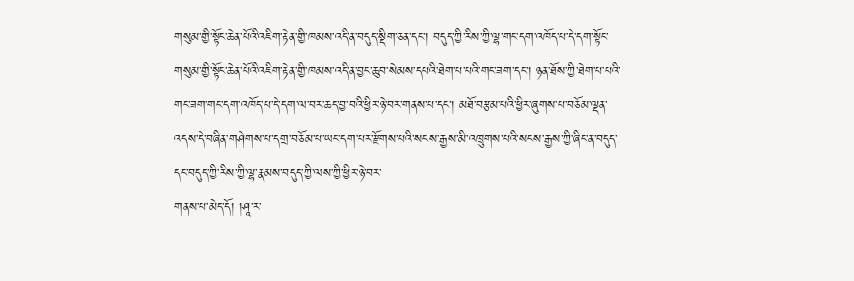གསུམ་གྱི་སྟོང་ཆེན་པོའི་འཇིག་རྟེན་གྱི་ཁམས་འདི་ན་བདུད་སྡིག་ཅན་དང་། བདུད་ཀྱི་རིས་ཀྱི་ལྷ་གང་དག་འཁོད་པ་དེ་དག་སྟོང་གསུམ་གྱི་སྟོང་ཆེན་པོའི་འཇིག་རྟེན་གྱི་ཁམས་འདི་ན་བྱང་ཆུབ་སེམས་དཔའི་ཐེག་པ་པའི་གང་ཟག་དང་། ཉན་ཐོས་ཀྱི་ཐེག་པ་པའི་གང་ཟག་གང་དག་འཁོད་པ་དེ་དག་ལ་བར་ཆད་བྱ་བའི་ཕྱིར་ཉེ་བར་གནས་པ་དང་། མཐོ་བརྩམ་པའི་ཕྱིར་ཞུགས་པ་བཅོམ་ལྡན་འདས་དེ་བཞིན་གཤེགས་པ་དགྲ་བཅོམ་པ་ཡང་དག་པར་རྫོགས་པའི་སངས་རྒྱས་མི་འཁྲུགས་པའི་སངས་རྒྱས་ཀྱི་ཞིང་ན་བདུད་དང་བདུད་ཀྱི་རིས་ཀྱི་ལྷ་རྣམས་བདུད་ཀྱི་ལས་ཀྱི་ཕྱིར་ཉེ་བར་
གནས་པ་མེད་དོ། །ཤཱ་ར་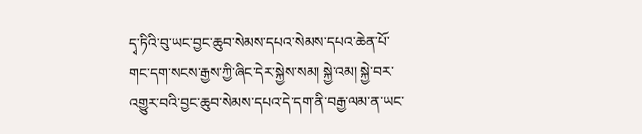དྭ་ཏིའི་བུ་ཡང་བྱང་ཆུབ་སེམས་དཔའ་སེམས་དཔའ་ཆེན་པོ་གང་དག་སངས་རྒྱས་ཀྱི་ཞིང་དེར་སྐྱེས་སམ། སྐྱེ་འམ། སྐྱེ་བར་འགྱུར་བའི་བྱང་ཆུབ་སེམས་དཔའ་དེ་དག་ནི་བརྒྱ་ལམ་ན་ཡང་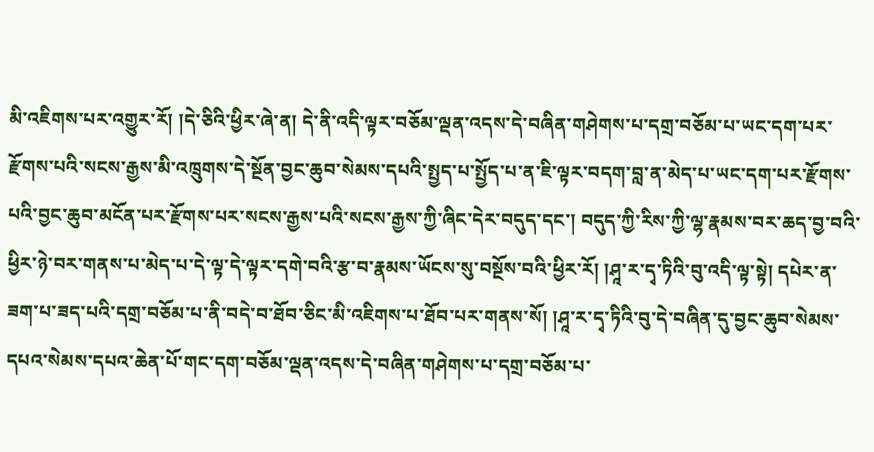མི་འཇིགས་པར་འགྱུར་རོ། །དེ་ཅིའི་ཕྱིར་ཞེ་ན། དེ་ནི་འདི་ལྟར་བཅོམ་ལྡན་འདས་དེ་བཞིན་གཤེགས་པ་དགྲ་བཅོམ་པ་ཡང་དག་པར་རྫོགས་པའི་སངས་རྒྱས་མི་འཁྲུགས་དེ་སྔོན་བྱང་ཆུབ་སེམས་དཔའི་སྤྱད་པ་སྤྱོད་པ་ན་ཇི་ལྟར་བདག་བླ་ན་མེད་པ་ཡང་དག་པར་རྫོགས་པའི་བྱང་ཆུབ་མངོན་པར་རྫོགས་པར་སངས་རྒྱས་པའི་སངས་རྒྱས་ཀྱི་ཞིང་དེར་བདུད་དང་། བདུད་ཀྱི་རིས་ཀྱི་ལྷ་རྣམས་བར་ཆད་བྱ་བའི་ཕྱིར་ཉེ་བར་གནས་པ་མེད་པ་དེ་ལྟ་དེ་ལྟར་དགེ་བའི་རྩ་བ་རྣམས་ཡོངས་སུ་བསྔོས་བའི་ཕྱིར་རོ། །ཤཱ་ར་དྭ་ཏིའི་བུ་འདི་ལྟ་སྟེ། དཔེར་ན་ཟག་པ་ཟད་པའི་དགྲ་བཅོམ་པ་ནི་བདེ་བ་ཐོབ་ཅིང་མི་འཇིགས་པ་ཐོབ་པར་གནས་སོ། །ཤཱ་ར་དྭ་ཏིའི་བུ་དེ་བཞིན་དུ་བྱང་ཆུབ་སེམས་དཔའ་སེམས་དཔའ་ཆེན་པོ་གང་དག་བཅོམ་ལྡན་འདས་དེ་བཞིན་གཤེགས་པ་དགྲ་བཅོམ་པ་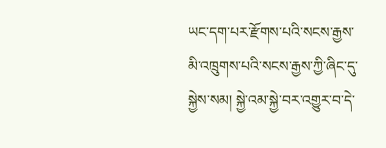ཡང་དག་པར་རྫོགས་པའི་སངས་རྒྱས་མི་འཁྲུགས་པའི་སངས་རྒྱས་ཀྱི་ཞིང་དུ་སྐྱེས་སམ། སྐྱེ་འམ་སྐྱེ་བར་འགྱུར་བ་དེ་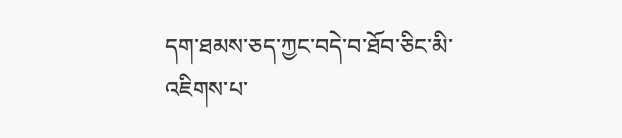དག་ཐམས་ཅད་ཀྱང་བདེ་བ་ཐོབ་ཅིང་མི་འཇིགས་པ་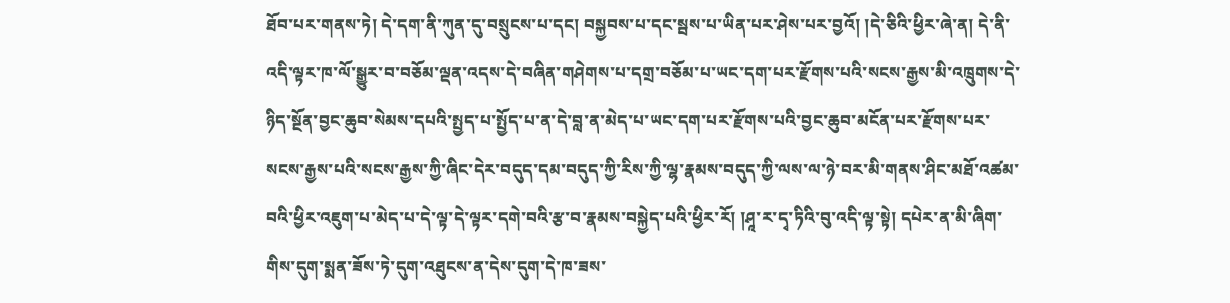ཐོབ་པར་གནས་ཏེ། དེ་དག་ནི་ཀུན་དུ་བསྲུངས་པ་དང། བསྐྱབས་པ་དང་སྦས་པ་ཡིན་པར་ཤེས་པར་བྱའོ། །དེ་ཅིའི་ཕྱིར་ཞེ་ན། དེ་ནི་འདི་ལྟར་ཁ་ལོ་སྒྱུར་བ་བཅོམ་ལྡན་འདས་དེ་བཞིན་གཤེགས་པ་དགྲ་བཅོམ་པ་ཡང་དག་པར་རྫོགས་པའི་སངས་རྒྱས་མི་འཁྲུགས་དེ་ཉིད་སྔོན་བྱང་ཆུབ་སེམས་དཔའི་སྤྱད་པ་སྤྱོད་པ་ན་དེ་བླ་ན་མེད་པ་ཡང་དག་པར་རྫོགས་པའི་བྱང་ཆུབ་མངོན་པར་རྫོགས་པར་སངས་རྒྱས་པའི་སངས་རྒྱས་ཀྱི་ཞིང་དེར་བདུད་དམ་བདུད་ཀྱི་རིས་ཀྱི་ལྷ་རྣམས་བདུད་ཀྱི་ལས་ལ་ཉེ་བར་མི་གནས་ཤིང་མཐོ་འཚམ་བའི་ཕྱིར་འཇུག་པ་མེད་པ་དེ་ལྟ་དེ་ལྟར་དགེ་བའི་རྩ་བ་རྣམས་བསྐྱེད་པའི་ཕྱིར་རོ། །ཤཱ་ར་དྭ་ཏིའི་བུ་འདི་ལྟ་སྟེ། དཔེར་ན་མི་ཞིག་གིས་དུག་སྨན་ཟོས་ཏེ་དུག་འཐུངས་ན་དེས་དུག་དེ་ཁ་ཟས་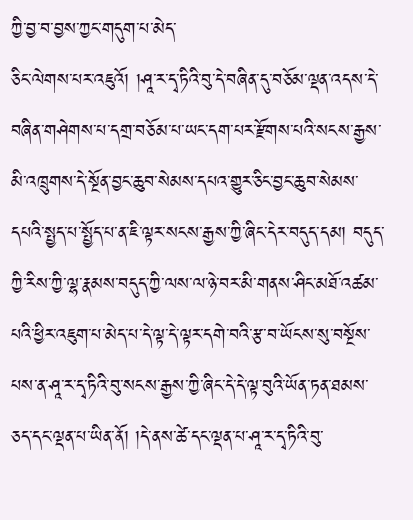ཀྱི་བྱ་བ་བྱས་ཀྱང་གདུག་པ་མེད་
ཅིང་ལེགས་པར་འཇུའོ། །ཤཱ་ར་དྭ་ཏིའི་བུ་དེ་བཞིན་དུ་བཅོམ་ལྡན་འདས་དེ་བཞིན་གཤེགས་པ་དགྲ་བཅོམ་པ་ཡང་དག་པར་རྫོགས་པའི་སངས་རྒྱས་མི་འཁྲུགས་དེ་སྔོན་བྱང་ཆུབ་སེམས་དཔའ་གྱུར་ཅིང་བྱང་ཆུབ་སེམས་དཔའི་སྤྱད་པ་སྤྱོད་པ་ན་ཇི་ལྟར་སངས་རྒྱས་ཀྱི་ཞིང་དེར་བདུད་དམ། བདུད་ཀྱི་རིས་ཀྱི་ལྷ་རྣམས་བདུད་ཀྱི་ལས་ལ་ཉེ་བར་མི་གནས་ཤིང་མཐོ་འཚམ་པའི་ཕྱིར་འཇུག་པ་མེད་པ་དེ་ལྟ་དེ་ལྟར་དགེ་བའི་རྩ་བ་ཡོངས་སུ་བསྔོས་པས་ན་ཤཱ་ར་དྭ་ཏིའི་བུ་སངས་རྒྱས་ཀྱི་ཞིང་དེ་དེ་ལྟ་བུའི་ཡོན་ཏན་ཐམས་ཅད་དང་ལྡན་པ་ཡིན་ནོ། །དེ་ནས་ཚེ་དང་ལྡན་པ་ཤཱ་ར་དྭ་ཏིའི་བུ་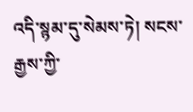འདི་སྙམ་དུ་སེམས་ཏེ། སངས་རྒྱས་ཀྱི་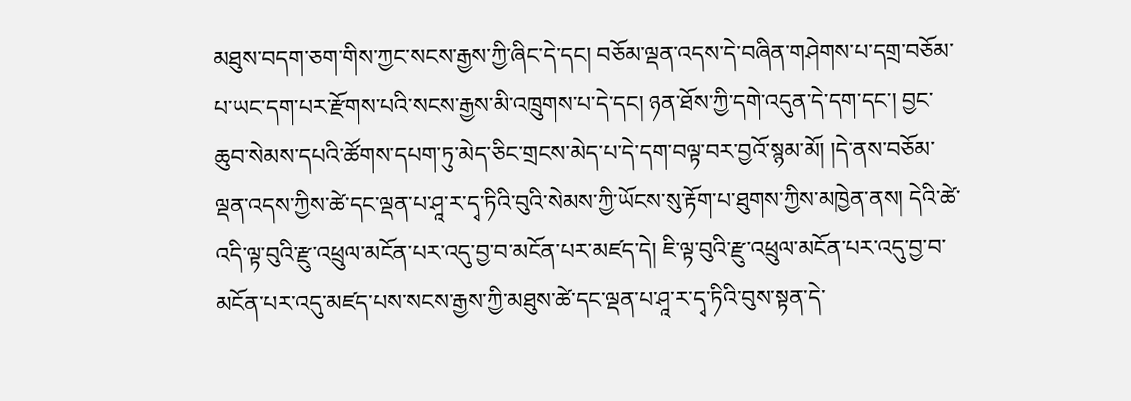མཐུས་བདག་ཅག་གིས་ཀྱང་སངས་རྒྱས་ཀྱི་ཞིང་དེ་དང། བཅོམ་ལྡན་འདས་དེ་བཞིན་གཤེགས་པ་དགྲ་བཅོམ་པ་ཡང་དག་པར་རྫོགས་པའི་སངས་རྒྱས་མི་འཁྲུགས་པ་དེ་དང། ཉན་ཐོས་ཀྱི་དགེ་འདུན་དེ་དག་དང་། བྱང་ཆུབ་སེམས་དཔའི་ཚོགས་དཔག་ཏུ་མེད་ཅིང་གྲངས་མེད་པ་དེ་དག་བལྟ་བར་བྱའོ་སྙམ་མོ། །དེ་ནས་བཅོམ་ལྡན་འདས་ཀྱིས་ཚེ་དང་ལྡན་པ་ཤཱ་ར་དྭ་ཏིའི་བུའི་སེམས་ཀྱི་ཡོངས་སུ་རྟོག་པ་ཐུགས་ཀྱིས་མཁྱེན་ནས། དེའི་ཚེ་འདི་ལྟ་བུའི་རྫུ་འཕྲུལ་མངོན་པར་འདུ་བྱ་བ་མངོན་པར་མཛད་དེ། ཇི་ལྟ་བུའི་རྫུ་འཕྲུལ་མངོན་པར་འདུ་བྱ་བ་མངོན་པར་འདུ་མཛད་པས་སངས་རྒྱས་ཀྱི་མཐུས་ཚེ་དང་ལྡན་པ་ཤཱ་ར་དྭ་ཏིའི་བུས་སྟན་དེ་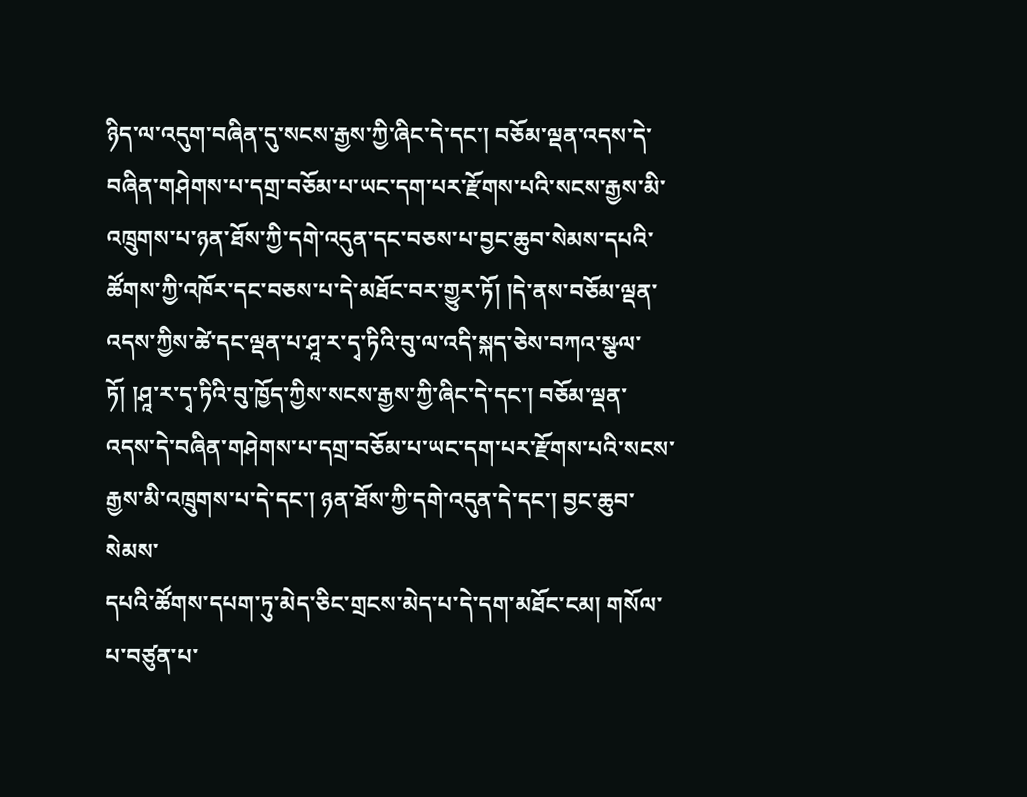ཉིད་ལ་འདུག་བཞིན་དུ་སངས་རྒྱས་ཀྱི་ཞིང་དེ་དང་། བཅོམ་ལྡན་འདས་དེ་བཞིན་གཤེགས་པ་དགྲ་བཅོམ་པ་ཡང་དག་པར་རྫོགས་པའི་སངས་རྒྱས་མི་འཁྲུགས་པ་ཉན་ཐོས་ཀྱི་དགེ་འདུན་དང་བཅས་པ་བྱང་ཆུབ་སེམས་དཔའི་ཚོགས་ཀྱི་འཁོར་དང་བཅས་པ་དེ་མཐོང་བར་གྱུར་ཏོ། །དེ་ནས་བཅོམ་ལྡན་འདས་ཀྱིས་ཚེ་དང་ལྡན་པ་ཤཱ་ར་དྭ་ཏིའི་བུ་ལ་འདི་སྐད་ཅེས་བཀའ་སྩལ་ཏོ། །ཤཱ་ར་དྭ་ཏིའི་བུ་ཁྱོད་ཀྱིས་སངས་རྒྱས་ཀྱི་ཞིང་དེ་དང་། བཅོམ་ལྡན་འདས་དེ་བཞིན་གཤེགས་པ་དགྲ་བཅོམ་པ་ཡང་དག་པར་རྫོགས་པའི་སངས་རྒྱས་མི་འཁྲུགས་པ་དེ་དང་། ཉན་ཐོས་ཀྱི་དགེ་འདུན་དེ་དང་། བྱང་ཆུབ་སེམས་
དཔའི་ཚོགས་དཔག་ཏུ་མེད་ཅིང་གྲངས་མེད་པ་དེ་དག་མཐོང་ངམ། གསོལ་པ་བཙུན་པ་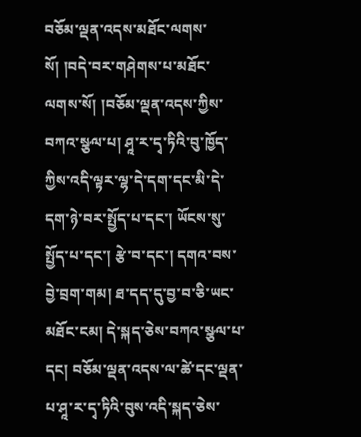བཅོམ་ལྡན་འདས་མཐོང་ལགས་སོ། །བདེ་བར་གཤེགས་པ་མཐོང་ལགས་སོ། །བཅོམ་ལྡན་འདས་ཀྱིས་བཀའ་སྩལ་པ། ཤཱ་ར་དྭ་ཏིའི་བུ་ཁྱོད་ཀྱིས་འདི་ལྟར་ལྷ་དེ་དག་དང་མི་དེ་དག་ཉེ་བར་སྤྱོད་པ་དང་། ཡོངས་སུ་སྤྱོད་པ་དང་། རྩེ་བ་དང་། དགའ་བས་བྱེ་བྲག་གམ། ཐ་དད་དུ་བྱ་བ་ཅི་ཡང་མཐོང་ངམ། དེ་སྐད་ཅེས་བཀའ་སྩལ་པ་དང། བཅོམ་ལྡན་འདས་ལ་ཚེ་དང་ལྡན་པ་ཤཱ་ར་དྭ་ཏིའི་བུས་འདི་སྐད་ཅེས་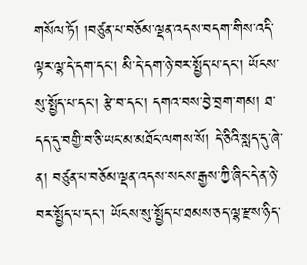གསོལ་ཏོ། །བཙུན་པ་བཅོམ་ལྡན་འདས་བདག་གིས་འདི་ལྟར་ལྷ་དེ་དག་དང་། མི་དེ་དག་ཉེ་བར་སྤྱོད་པ་དང་། ཡོངས་སུ་སྤྱོད་པ་དང་། རྩེ་བ་དང་། དགའ་བས་བྱེ་བྲག་གམ། ཐ་དད་དུ་བགྱི་བ་ཅི་ཡང་མ་མཐོང་ལགས་སོ། དེ་ཅིའི་སླད་དུ་ཞེ་ན། བཙུན་པ་བཅོམ་ལྡན་འདས་སངས་རྒྱས་ཀྱི་ཞིང་དེ་ན་ཉེ་བར་སྤྱོད་པ་དང་། ཡོངས་སུ་སྤྱོད་པ་ཐམས་ཅད་ལྷ་རྫས་ཉིད་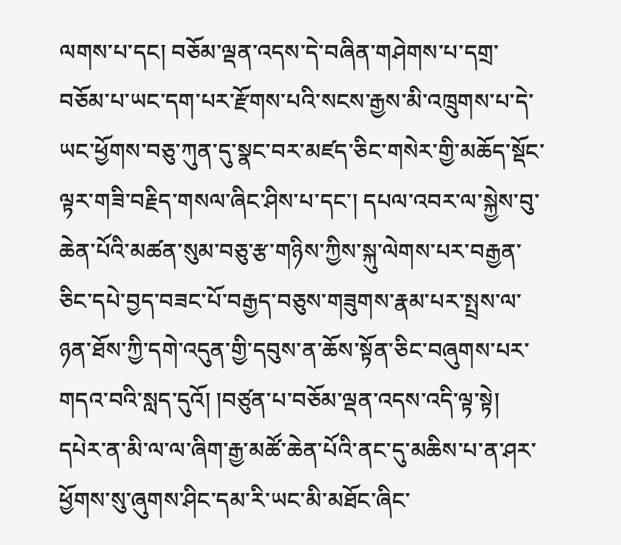ལགས་པ་དང། བཅོམ་ལྡན་འདས་དེ་བཞིན་གཤེགས་པ་དགྲ་བཅོམ་པ་ཡང་དག་པར་རྫོགས་པའི་སངས་རྒྱས་མི་འཁྲུགས་པ་དེ་ཡང་ཕྱོགས་བཅུ་ཀུན་དུ་སྣང་བར་མཛད་ཅིང་གསེར་གྱི་མཆོད་སྡོང་ལྟར་གཟི་བརྗིད་གསལ་ཞིང་ཤིས་པ་དང་། དཔལ་འབར་ལ་སྐྱེས་བུ་ཆེན་པོའི་མཚན་སུམ་བཅུ་རྩ་གཉིས་ཀྱིས་སྐུ་ལེགས་པར་བརྒྱན་ཅིང་དཔེ་བྱད་བཟང་པོ་བརྒྱད་བཅུས་གཟུགས་རྣམ་པར་སྤྲས་ལ་ཉན་ཐོས་ཀྱི་དགེ་འདུན་གྱི་དབུས་ན་ཆོས་སྟོན་ཅིང་བཞུགས་པར་གདའ་བའི་སླད་དུའོ། །བཙུན་པ་བཅོམ་ལྡན་འདས་འདི་ལྟ་སྟེ། དཔེར་ན་མི་ལ་ལ་ཞིག་རྒྱ་མཚོ་ཆེན་པོའི་ནང་དུ་མཆིས་པ་ན་ཤར་ཕྱོགས་སུ་ཞུགས་ཤིང་དམ་རི་ཡང་མི་མཐོང་ཞིང་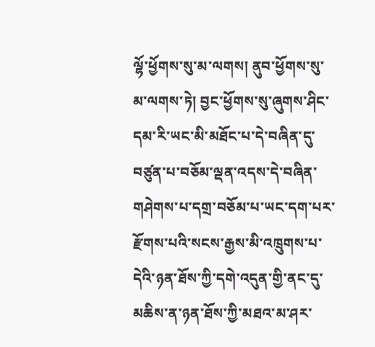ལྷོ་ཕྱོགས་སུ་མ་ལགས། ནུབ་ཕྱོགས་སུ་མ་ལགས་ཏེ། བྱང་ཕྱོགས་སུ་ཞུགས་ཤིང་དམ་རི་ཡང་མི་མཐོང་པ་དེ་བཞིན་དུ་བཙུན་པ་བཅོམ་ལྡན་འདས་དེ་བཞིན་གཤེགས་པ་དགྲ་བཅོམ་པ་ཡང་དག་པར་རྫོགས་པའི་སངས་རྒྱས་མི་འཁྲུགས་པ་དེའི་ཉན་ཐོས་ཀྱི་དགེ་འདུན་གྱི་ནང་དུ་མཆིས་ན་ཉན་ཐོས་ཀྱི་མཐའ་མ་ཤར་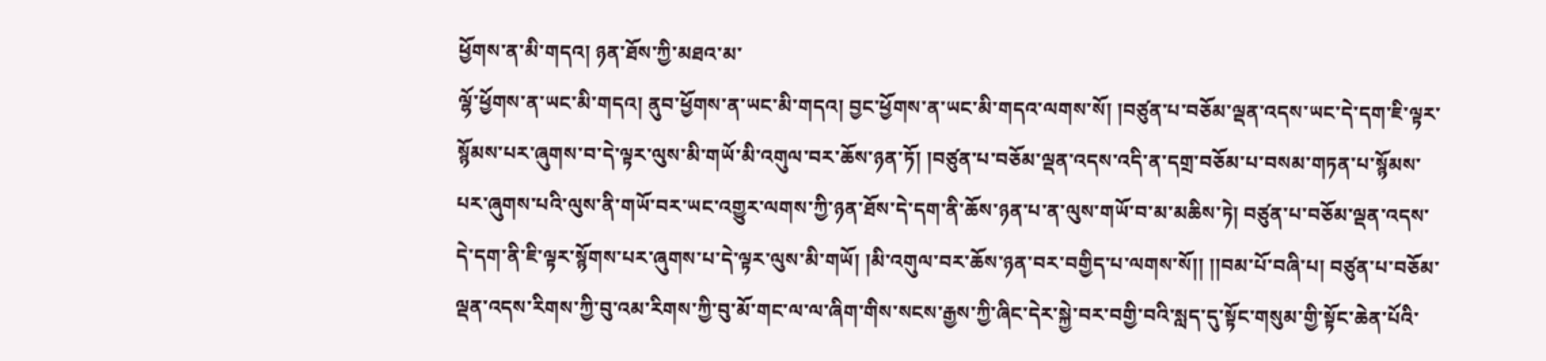ཕྱོགས་ན་མི་གདའ། ཉན་ཐོས་ཀྱི་མཐའ་མ་
ལྷོ་ཕྱོགས་ན་ཡང་མི་གདའ། ནུབ་ཕྱོགས་ན་ཡང་མི་གདའ། བྱང་ཕྱོགས་ན་ཡང་མི་གདའ་ལགས་སོ། །བཙུན་པ་བཅོམ་ལྡན་འདས་ཡང་དེ་དག་ཇི་ལྟར་སྙོམས་པར་ཞུགས་བ་དེ་ལྟར་ལུས་མི་གཡོ་མི་འགུལ་བར་ཆོས་ཉན་ཏོ། །བཙུན་པ་བཅོམ་ལྡན་འདས་འདི་ན་དགྲ་བཅོམ་པ་བསམ་གཏན་པ་སྙོམས་པར་ཞུགས་པའི་ལུས་ནི་གཡོ་བར་ཡང་འགྱུར་ལགས་ཀྱི་ཉན་ཐོས་དེ་དག་ནི་ཆོས་ཉན་པ་ན་ལུས་གཡོ་བ་མ་མཆིས་ཏེ། བཙུན་པ་བཅོམ་ལྡན་འདས་དེ་དག་ནི་ཇི་ལྟར་སྙོགས་པར་ཞུགས་པ་དེ་ལྟར་ལུས་མི་གཡོ། །མི་འགུལ་བར་ཆོས་ཉན་བར་བགྱིད་པ་ལགས་སོ།། །།བམ་པོ་བཞི་པ། བཙུན་པ་བཅོམ་ལྡན་འདས་རིགས་ཀྱི་བུ་འམ་རིགས་ཀྱི་བུ་མོ་གང་ལ་ལ་ཞིག་གིས་སངས་རྒྱས་ཀྱི་ཞིང་དེར་སྐྱེ་བར་བགྱི་བའི་སླད་དུ་སྟོང་གསུམ་གྱི་སྟོང་ཆེན་པོའི་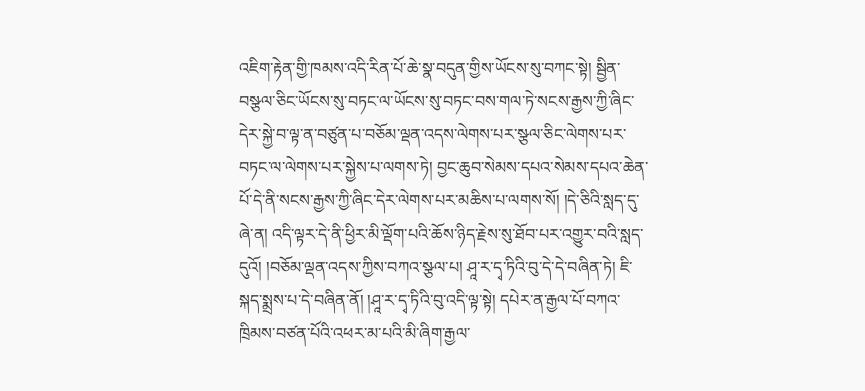འཇིག་རྟེན་གྱི་ཁམས་འདི་རིན་པོ་ཆེ་སྣ་བདུན་གྱིས་ཡོངས་སུ་བཀང་སྟེ། སྦྱིན་བསྩལ་ཅིང་ཡོངས་སུ་བཏང་ལ་ཡོངས་སུ་བཏང་བས་གལ་ཏེ་སངས་རྒྱས་ཀྱི་ཞིང་དེར་སྐྱེ་བ་ལྟ་ན་བཙུན་པ་བཅོམ་ལྡན་འདས་ལེགས་པར་སྩལ་ཅིང་ལེགས་པར་བཏང་ལ་ལེགས་པར་སྐྱེས་པ་ལགས་ཏེ། བྱང་ཆུབ་སེམས་དཔའ་སེམས་དཔའ་ཆེན་པོ་དེ་ནི་སངས་རྒྱས་ཀྱི་ཞིང་དེར་ལེགས་པར་མཆིས་པ་ལགས་སོ། །དེ་ཅིའི་སླད་དུ་ཞེ་ན། འདི་ལྟར་དེ་ནི་ཕྱིར་མི་ལྡོག་པའི་ཆོས་ཉིད་རྗེས་སུ་ཐོབ་པར་འགྱུར་བའི་སླད་དུའོ། །བཅོམ་ལྡན་འདས་ཀྱིས་བཀའ་སྩལ་པ། ཤཱ་ར་དྭ་ཏིའི་བུ་དེ་དེ་བཞིན་ཏེ། ཇི་སྐད་སྨྲས་པ་དེ་བཞིན་ནོ། །ཤཱ་ར་དྭ་ཏིའི་བུ་འདི་ལྟ་སྟེ། དཔེར་ན་རྒྱལ་པོ་བཀའ་ཁྲིམས་བཙན་པོའི་འཕར་མ་པའི་མི་ཞིག་རྒྱལ་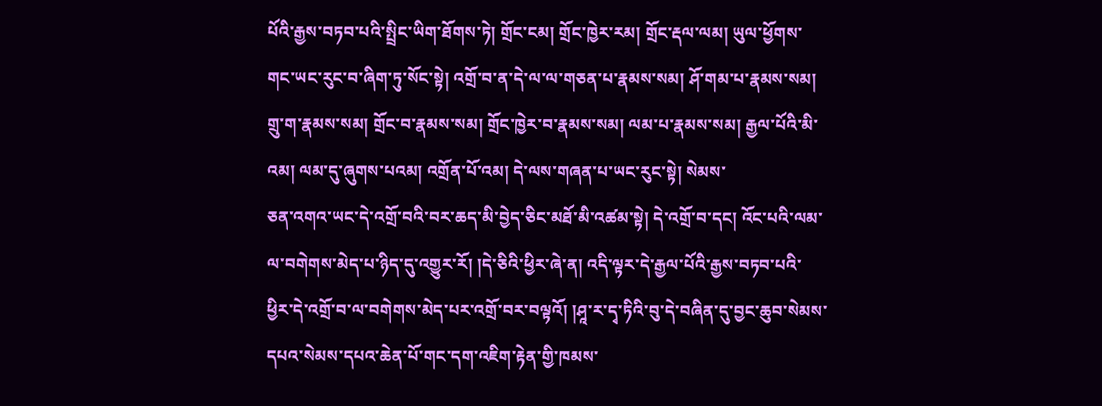པོའི་རྒྱས་བཏབ་པའི་སྤྲིང་ཡིག་ཐོགས་ཏེ། གྲོང་ངམ། གྲོང་ཁྱེར་རམ། གྲོང་རྡལ་ལམ། ཡུལ་ཕྱོགས་གང་ཡང་རུང་བ་ཞིག་ཏུ་སོང་སྟེ། འགྲོ་བ་ན་དེ་ལ་ལ་གཅན་པ་རྣམས་སམ། ཤོ་གམ་པ་རྣམས་སམ། གྲུ་ག་རྣམས་སམ། གྲོང་བ་རྣམས་སམ། གྲོང་ཁྱེར་བ་རྣམས་སམ། ལམ་པ་རྣམས་སམ། རྒྱལ་པོའི་མི་འམ། ལམ་དུ་ཞུགས་པའམ། འགྲོན་པོ་འམ། དེ་ལས་གཞན་པ་ཡང་རུང་སྟེ། སེམས་
ཅན་འགའ་ཡང་དེ་འགྲོ་བའི་བར་ཆད་མི་བྱེད་ཅིང་མཐོ་མི་འཚམ་སྟེ། དེ་འགྲོ་བ་དང། འོང་པའི་ལམ་ལ་བགེགས་མེད་པ་ཉིད་དུ་འགྱུར་རོ། །དེ་ཅིའི་ཕྱིར་ཞེ་ན། འདི་ལྟར་དེ་རྒྱལ་པོའི་རྒྱས་བཏབ་པའི་ཕྱིར་དེ་འགྲོ་བ་ལ་བགེགས་མེད་པར་འགྲོ་བར་བལྟའོ། །ཤཱ་ར་དྭ་ཏིའི་བུ་དེ་བཞིན་དུ་བྱང་ཆུབ་སེམས་དཔའ་སེམས་དཔའ་ཆེན་པོ་གང་དག་འཇིག་རྟེན་གྱི་ཁམས་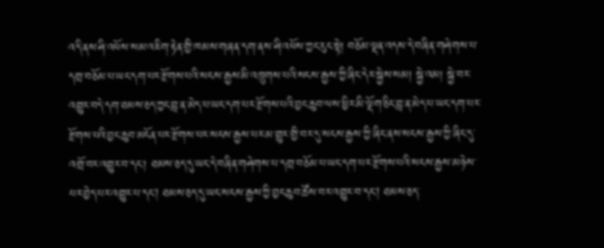འདི་ནས་ཤི་འཕོས་སམ་འཇིག་རྟེན་གྱི་ཁམས་གཞན་དག་ནས་ཤི་འཕོས་ཀྱང་རུང་སྟེ། བཅོམ་ལྡན་འདས་དེ་བཞིན་གཤེགས་པ་དགྲ་བཅོམ་པ་ཡང་དག་པར་རྫོགས་པའི་སངས་རྒྱས་མི་འཁྲུགས་པའི་སངས་རྒྱས་ཀྱི་ཞིང་དེར་སྐྱེས་སམ། སྐྱེ་འམ། སྐྱེ་བར་འགྱུར་བདེ་དག་ཐམས་ཅད་ཀྱང་བླ་ན་མེད་པ་ཡང་དག་པར་རྫོགས་པའི་བྱང་ཆུབ་ལས་ཕྱིར་མི་ལྡོག་ཅིང་བླ་ན་མེད་པ་ཡང་དག་པར་རྫོགས་པའི་བྱང་ཆུབ་མངོན་པར་རྫོགས་པར་སངས་རྒྱས་པར་མ་གྱུར་གྱི་བར་དུ་སངས་རྒྱས་ཀྱི་ཞིང་ནས་སངས་རྒྱས་ཀྱི་ཞིང་དུ་འགྲོ་བར་འགྱུར་བ་དང་། ཐམས་ཅད་དུ་ཡང་དེ་བཞིན་གཤེགས་པ་དགྲ་བཅོམ་པ་ཡང་དག་པར་རྫོགས་པའི་སངས་རྒྱས་མཉེས་པར་བྱེད་པར་འགྱུར་པ་དང། ཐམས་ཅད་དུ་ཡང་སངས་རྒྱས་ཀྱི་བྱང་ཆུབ་ཚོས་བར་འགྱུར་བ་དང། ཐམས་ཅད་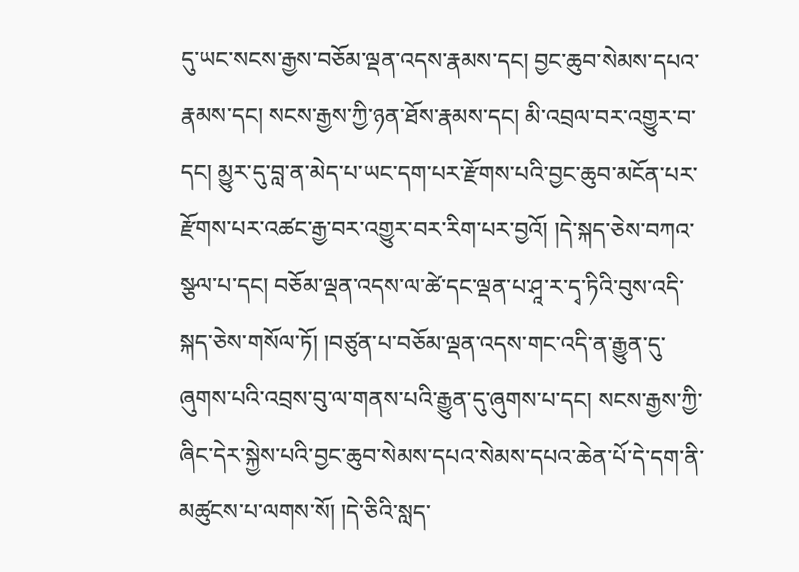དུ་ཡང་སངས་རྒྱས་བཅོམ་ལྡན་འདས་རྣམས་དང། བྱང་ཆུབ་སེམས་དཔའ་རྣམས་དང། སངས་རྒྱས་ཀྱི་ཉན་ཐོས་རྣམས་དང། མི་འབྲལ་བར་འགྱུར་བ་དང། མྱུར་དུ་བླ་ན་མེད་པ་ཡང་དག་པར་རྫོགས་པའི་བྱང་ཆུབ་མངོན་པར་རྫོགས་པར་འཚང་རྒྱ་བར་འགྱུར་བར་རིག་པར་བྱའོ། །དེ་སྐད་ཅེས་བཀའ་སྩལ་པ་དང། བཅོམ་ལྡན་འདས་ལ་ཚེ་དང་ལྡན་པ་ཤཱ་ར་དྭ་ཏིའི་བུས་འདི་སྐད་ཅེས་གསོལ་ཏོ། །བཙུན་པ་བཅོམ་ལྡན་འདས་གང་འདི་ན་རྒྱུན་དུ་ཞུགས་པའི་འབྲས་བུ་ལ་གནས་པའི་རྒྱུན་དུ་ཞུགས་པ་དང། སངས་རྒྱས་ཀྱི་ཞིང་དེར་སྐྱེས་པའི་བྱང་ཆུབ་སེམས་དཔའ་སེམས་དཔའ་ཆེན་པོ་དེ་དག་ནི་མཚུངས་པ་ལགས་སོ། །དེ་ཅིའི་སླད་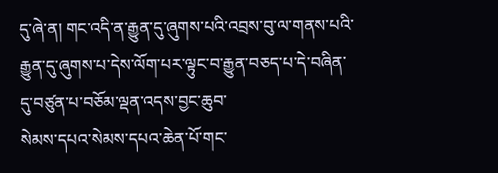དུ་ཞེ་ན། གང་འདི་ན་རྒྱུན་དུ་ཞུགས་པའི་འབྲས་བུ་ལ་གནས་པའི་རྒྱུན་དུ་ཞུགས་པ་དེས་ལོག་པར་ལྟུང་བ་རྒྱུན་བཅད་པ་དེ་བཞིན་དུ་བཙུན་པ་བཅོམ་ལྡན་འདས་བྱང་ཆུབ་
སེམས་དཔའ་སེམས་དཔའ་ཆེན་པོ་གང་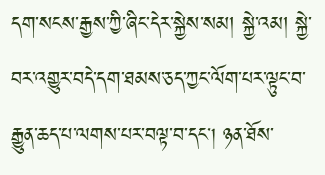དག་སངས་རྒྱས་ཀྱི་ཞིང་དེར་སྐྱེས་སམ། སྐྱེ་འམ། སྐྱེ་བར་འགྱུར་བདེ་དག་ཐམས་ཅད་ཀྱང་ལོག་པར་ལྟུང་བ་རྒྱུན་ཆད་པ་ལགས་པར་བལྟ་བ་དང། ཉན་ཐོས་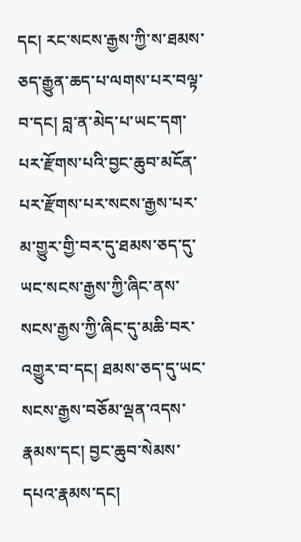དང། རང་སངས་རྒྱས་ཀྱི་ས་ཐམས་ཅད་རྒྱུན་ཆད་པ་ལགས་པར་བལྟ་བ་དང། བླ་ན་མེད་པ་ཡང་དག་པར་རྫོགས་པའི་བྱང་ཆུབ་མངོན་པར་རྫོགས་པར་སངས་རྒྱས་པར་མ་གྱུར་གྱི་བར་དུ་ཐམས་ཅད་དུ་ཡང་སངས་རྒྱས་ཀྱི་ཞིང་ནས་སངས་རྒྱས་ཀྱི་ཞིང་དུ་མཆི་བར་འགྱུར་བ་དང། ཐམས་ཅད་དུ་ཡང་སངས་རྒྱས་བཅོམ་ལྡན་འདས་རྣམས་དང། བྱང་ཆུབ་སེམས་དཔའ་རྣམས་དང།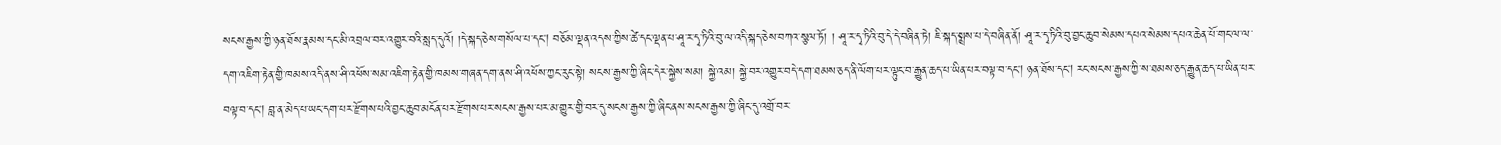སངས་རྒྱས་ཀྱི་ཉན་ཐོས་རྣམས་དང་མི་འབྲལ་བར་འགྱུར་བའི་སླད་དུའོ། །དེ་སྐད་ཅེས་གསོལ་པ་དང། བཅོམ་ལྡན་འདས་ཀྱིས་ཚེ་དང་ལྡན་པ་ཤཱ་ར་དྭ་ཏིའི་བུ་ལ་འདི་སྐད་ཅེས་བཀའ་སྩལ་ཏོ། ། ཤཱ་ར་དྭ་ཏིའི་བུ་དེ་དེ་བཞིན་ཏེ། ཇི་སྐད་སྨྲས་པ་དེ་བཞིན་ནོ། ཤཱ་ར་དྭ་ཏིའི་བུ་བྱང་ཆུབ་སེམས་དཔའ་སེམས་དཔའ་ཆེན་པོ་གང་ལ་ལ་དག་འཇིག་རྟེན་གྱི་ཁམས་འདི་ནས་ཤི་འཕོས་སམ་འཇིག་རྟེན་གྱི་ཁམས་གཞན་དག་ནས་ཤི་འཕོས་ཀྱང་རུང་སྟེ། སངས་རྒྱས་ཀྱི་ཞིང་དེར་སྐྱེས་སམ། སྐྱེ་འམ། སྐྱེ་བར་འགྱུར་བདེ་དག་ཐམས་ཅད་ནི་ལོག་པར་ལྟུང་བ་རྒྱུན་ཆད་པ་ཡིན་པར་བལྟ་བ་དང། ཉན་ཐོས་དང། རང་སངས་རྒྱས་ཀྱི་ས་ཐམས་ཅད་རྒྱུན་ཆད་པ་ཡིན་པར་བལྟ་བ་དང། བླ་ན་མེད་པ་ཡང་དག་པར་རྫོགས་པའི་བྱང་ཆུབ་མངོན་པར་རྫོགས་པར་སངས་རྒྱས་པར་མ་གྱུར་གྱི་བར་དུ་སངས་རྒྱས་ཀྱི་ཞིང་ནས་སངས་རྒྱས་ཀྱི་ཞིང་དུ་འགྲོ་བར་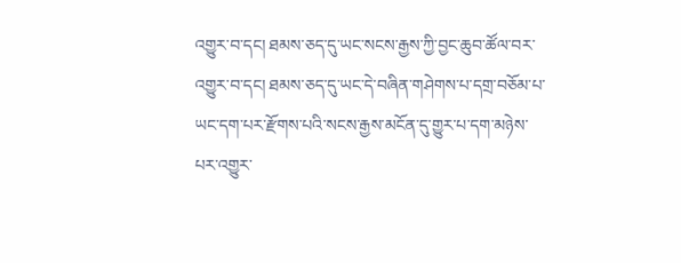འགྱུར་བ་དང། ཐམས་ཅད་དུ་ཡང་སངས་རྒྱས་ཀྱི་བྱང་ཆུབ་ཚོལ་བར་འགྱུར་བ་དང། ཐམས་ཅད་དུ་ཡང་དེ་བཞིན་གཤེགས་པ་དགྲ་བཅོམ་པ་ཡང་དག་པར་རྫོགས་པའི་སངས་རྒྱས་མངོན་དུ་གྱུར་པ་དག་མཉེས་པར་འགྱུར་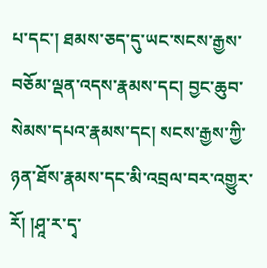པ་དང་། ཐམས་ཅད་དུ་ཡང་སངས་རྒྱས་བཅོམ་ལྡན་འདས་རྣམས་དང། བྱང་ཆུབ་སེམས་དཔའ་རྣམས་དང། སངས་རྒྱས་ཀྱི་ཉན་ཐོས་རྣམས་དང་མི་འབྲལ་བར་འགྱུར་རོ། །ཤཱ་ར་དྭ་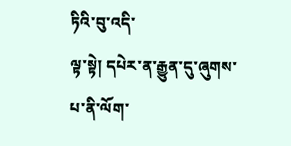ཏིའི་བུ་འདི་
ལྟ་སྟེ། དཔེར་ན་རྒྱུན་དུ་ཞུགས་པ་ནི་ལོག་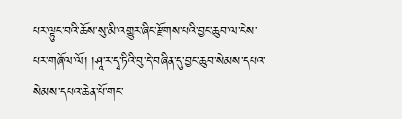པར་ལྟུང་བའི་ཆོས་སུ་མི་འགྱུར་ཞིང་རྫོགས་པའི་བྱང་ཆུབ་ལ་ངེས་པར་གཞོལ་ལོ། །ཤཱ་ར་དྭ་ཏིའི་བུ་དེ་བཞིན་དུ་བྱང་ཆུབ་སེམས་དཔའ་སེམས་དཔའ་ཆེན་པོ་གང་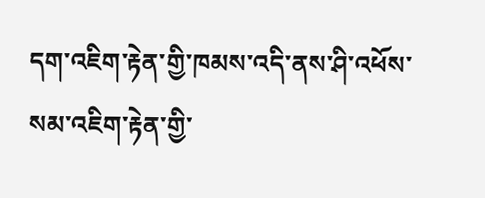དག་འཇིག་རྟེན་གྱི་ཁམས་འདི་ནས་ཤི་འཕོས་སམ་འཇིག་རྟེན་གྱི་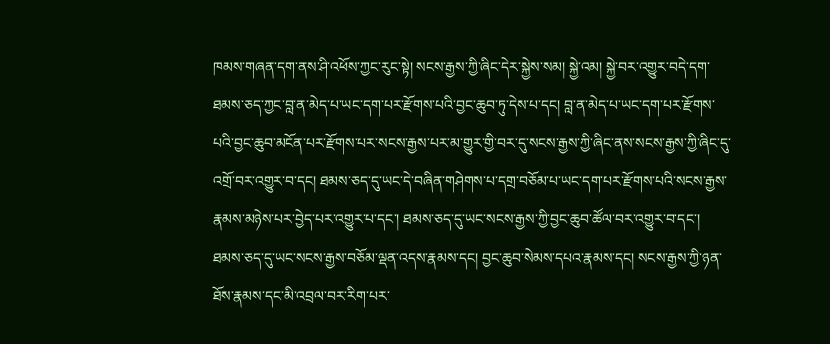ཁམས་གཞན་དག་ནས་ཤི་འཕོས་ཀྱང་རུང་སྟེ། སངས་རྒྱས་ཀྱི་ཞིང་དེར་སྐྱེས་སམ། སྐྱེ་འམ། སྐྱེ་བར་འགྱུར་བདེ་དག་ཐམས་ཅད་ཀྱང་བླ་ན་མེད་པ་ཡང་དག་པར་རྫོགས་པའི་བྱང་ཆུབ་ཏུ་དེས་པ་དང། བླ་ན་མེད་པ་ཡང་དག་པར་རྫོགས་པའི་བྱང་ཆུབ་མངོན་པར་རྫོགས་པར་སངས་རྒྱས་པར་མ་གྱུར་གྱི་བར་དུ་སངས་རྒྱས་ཀྱི་ཞིང་ནས་སངས་རྒྱས་ཀྱི་ཞིང་དུ་འགྲོ་བར་འགྱུར་བ་དང། ཐམས་ཅད་དུ་ཡང་དེ་བཞིན་གཤེགས་པ་དགྲ་བཅོམ་པ་ཡང་དག་པར་རྫོགས་པའི་སངས་རྒྱས་རྣམས་མཉེས་པར་བྱེད་པར་འགྱུར་པ་དང་། ཐམས་ཅད་དུ་ཡང་སངས་རྒྱས་ཀྱི་བྱང་ཆུབ་ཚོལ་བར་འགྱུར་བ་དང་། ཐམས་ཅད་དུ་ཡང་སངས་རྒྱས་བཅོམ་ལྡན་འདས་རྣམས་དང། བྱང་ཆུབ་སེམས་དཔའ་རྣམས་དང། སངས་རྒྱས་ཀྱི་ཉན་ཐོས་རྣམས་དང་མི་འབྲལ་བར་རིག་པར་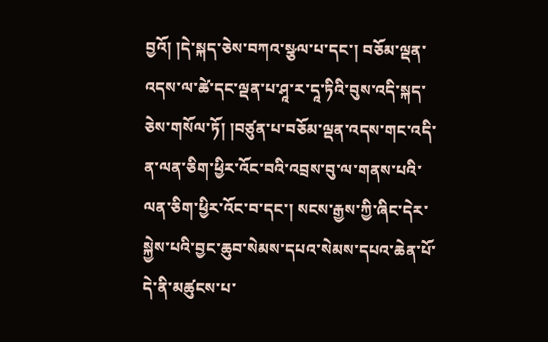བྱའོ། །དེ་སྐད་ཅེས་བཀའ་སྩལ་པ་དང་། བཅོམ་ལྡན་འདས་ལ་ཚེ་དང་ལྡན་པ་ཤཱ་ར་དཱ་ཏིའི་བུས་འདི་སྐད་ཅེས་གསོལ་ཏོ། །བཙུན་པ་བཅོམ་ལྡན་འདས་གང་འདི་ན་ལན་ཅིག་ཕྱིར་འོང་བའི་འབྲས་བུ་ལ་གནས་པའི་ལན་ཅིག་ཕྱིར་འོང་བ་དང་། སངས་རྒྱས་ཀྱི་ཞིང་དེར་སྐྱེས་པའི་བྱང་ཆུབ་སེམས་དཔའ་སེམས་དཔའ་ཆེན་པོ་དེ་ནི་མཚུངས་པ་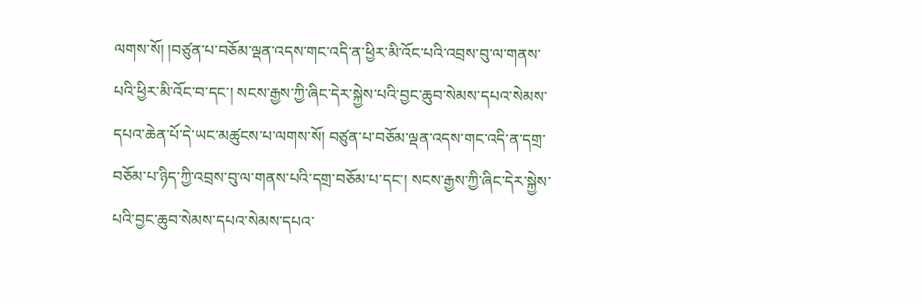ལགས་སོ། །བཙུན་པ་བཅོམ་ལྡན་འདས་གང་འདི་ན་ཕྱིར་མི་འོང་པའི་འབྲས་བུ་ལ་གནས་པའི་ཕྱིར་མི་འོང་བ་དང་། སངས་རྒྱས་ཀྱི་ཞིང་དེར་སྐྱེས་པའི་བྱང་ཆུབ་སེམས་དཔའ་སེམས་དཔའ་ཆེན་པོ་དེ་ཡང་མཚུངས་པ་ལགས་སོ། བཙུན་པ་བཅོམ་ལྡན་འདས་གང་འདི་ན་དགྲ་བཅོམ་པ་ཉིད་ཀྱི་འབྲས་བུ་ལ་གནས་པའི་དགྲ་བཅོམ་པ་དང་། སངས་རྒྱས་ཀྱི་ཞིང་དེར་སྐྱེས་པའི་བྱང་ཆུབ་སེམས་དཔའ་སེམས་དཔའ་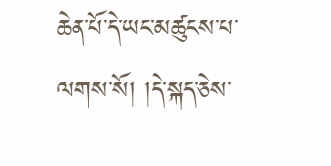ཆེན་པོ་དེ་ཡང་མཚུངས་པ་ལགས་སོ། །དེ་སྐད་ཅེས་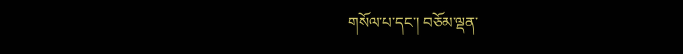གསོལ་པ་དང་། བཅོམ་ལྡན་